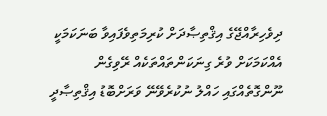ދިވެހިރާއްޖޭގެ އިޤްތިޞާދަށް ކުރިމަތިވެފައިވާ ބަނަކަމަކީ އެއްކަމަކަށް ވުރެ ގިނަކަންތައްތަކެއް ރޭވިގެން ނޫންގޮތެއްގައި ހައްލު ނުކުރެވޭނޭ ވަރަށްބޮޑު އިޤްތިޞާދީ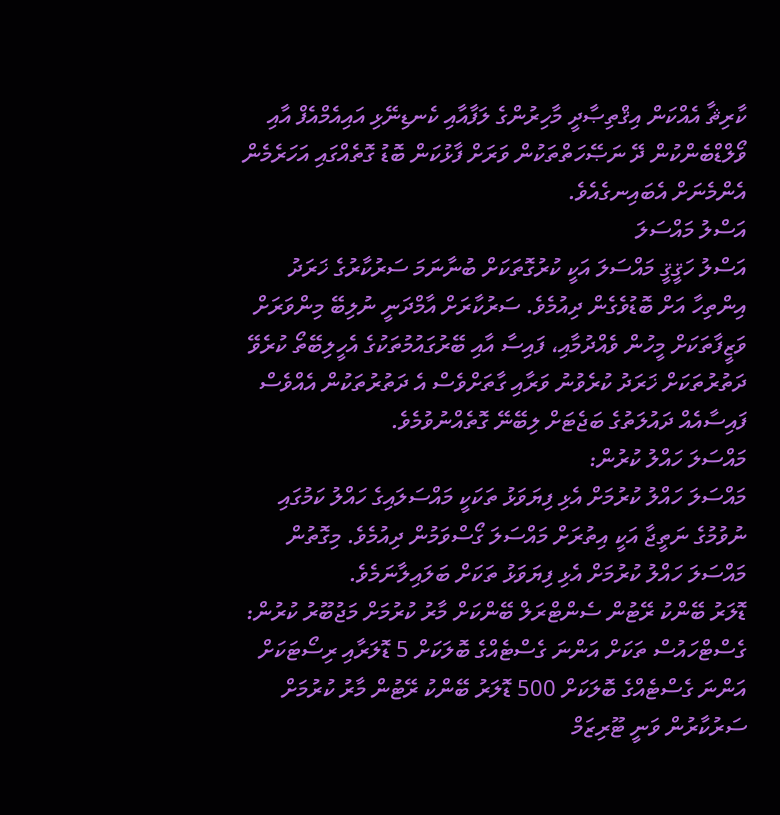ކާރިޘާ އެއްކަން އިޤްތިޞާދީ މާހިރުންގެ ލަފާއާއި ކެނޑިނޭޅި އައިއެމްއެފް އާއި ވޯލްޑްބެންކުން ދޭ ނަޞޭހަތްތަކުން ވަރަށް ފާޅުކަން ބޮޑު ގޮތެއްގައި އަހަރެމެން އެންމެނަށް އެބައިނގެއެވެ.
އަސްލު މައްސަލަ
އަސްލު ހަޤީޤީ މައްސަލަ އަކީ ކުރުގޮތަކަށް ބުނާނަމަ ސަރުކާރުގެ ޚަރަދު އިންތިހާ އަށް ބޮޑުވެގެން ދިއުމެވެ. ސަރުކާރަށް އާމްދަނީ ނުލިބޭ މިންވަރަށް ވަޒީފާތަކަށް މީހުން ވެއްދުމާއި، ފައިސާ އާއި ބޭރުގައުމުތަކުގެ އެހީލިބޭތޯ ކުރެވޭ ދަތުރުތަކަށް ޚަރަދު ކުރެވުނު ވަރާއި ގާތަށްވެސް އެ ދަތުރުތަކުން އެއްވެސް ފައިސާއެއް ދައުލަތުގެ ބަޖެޓަށް ލިބޭނޭ ގޮތެއްނުވުމެވެ.
މައްސަލަ ހައްލު ކުރުން:
މައްސަލަ ހައްލު ކުރުމަށް އެޅި ފިޔަވަޅު ތަކަކީ މައްސަލައިގެ ހައްލު ކަމުގައި ނުވުމުގެ ނަތީޖާ އަކީ އިތުރަށް މައްސަލަ ގޯސްވަމުން ދިއުމެވެ. މިގޮތުން މައްސަލަ ހައްލު ކުރުމަށް އެޅި ފިޔަވަޅު ތަކަށް ބަލައިލާނަމެވެ.
ޑޮލަރު ބޭންކު ރޭޓުން ސެންޓްރަލް ބޭންކަށް މާރު ކުރުމަށް މަޖުބޫރު ކުރުން:
ގެސްޓްހައުސް ތަކަށް އަންނަ ގެސްޓެއްގެ ބޮލަކަށް 5 ޑޮލަރާއި ރިސޯޓަކަށް އަންނަ ގެސްޓެއްގެ ބޮލަކަށް 500 ޑޮލަރު ބޭންކު ރޭޓުން މާރު ކުރުމަށް ސަރުކާރުން ވަނީ ޓޫރިޒަމް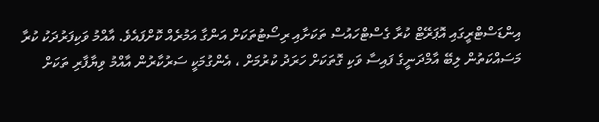އިންޑަސްޓްރީގައި އޮޕަރޭޓް ކުރާ ގެސްޓްހައުސް ތަކަށާއި ރިސޯޓުތަކަށް އަންގާ އަމުރެއް ކޮށްފައެވެ. އާއްމު ވަކިފަރުދަކު ކުރާ މަސައްކަތުން ލިބޭ އާމްދަނީގެ ފައިސާ ވަކި ގޮތަކަށް ހަރަދު ކުރުމަށް ، އެންގުމަކީ ސަރުކާރުން އާއްމު ވިޔާފާރި ތަކަށް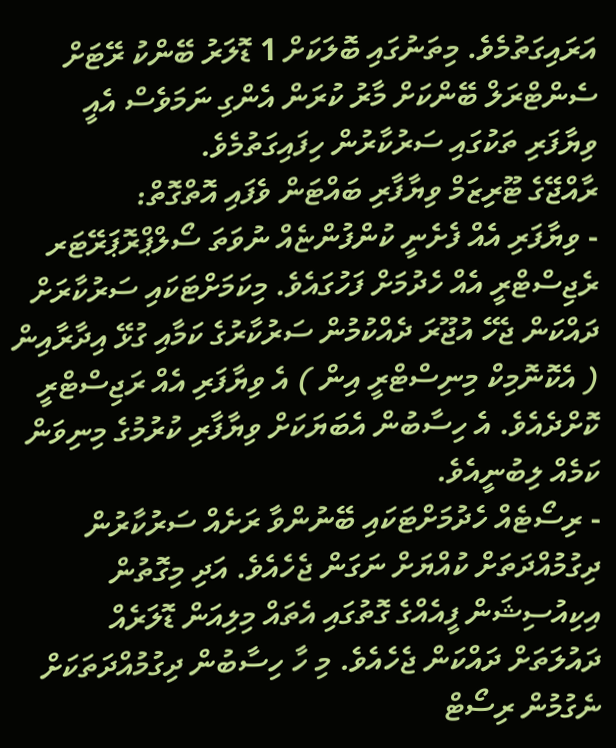އަރައިގަތުމެވެ. މިތަނުގައި ބޮލަކަށް 1 ޑޮލަރު ބޭންކު ރޭޓަށް ސެންޓްރަލް ބޭންކަށް މާރު ކުރަން އެންގި ނަމަވެސް އެއީ ވިޔާފަރި ތަކުގައި ސަރުކާރުން ހިފައިގަތުމެވެ.
ރާއްޖޭގެ ޓޫރިޒަމް ވިޔާފާރި ބައްޓަން ވެފައި އޮތްގޮތް:
- ވިޔާފަރި އެއް ފެށެނީ ކުންފުންޏެއް ނުވަތަ ސޯލްޕްރޮޕަރޭޓަރ ރެޖިސްޓްރީ އެއް ހެދުމަށް ފަހުގައެވެ. މިކަމަށްޓަކައި ސަރުކާރަށް ދައްކަން ޖެހޭ އުޖޫރަ ދެއްކުމުން ސަރުކާރުގެ ކަމާއި ގުޅޭ އިދާރާއިން ( އެކޮނޮމިކް މިނިސްޓްރީ އިން ) އެ ވިޔާފަރި އެއް ރަޖިސްޓްރީ ކޮށްދެއެވެ. އެ ހިސާބުން އެބަޔަކަށް ވިޔާފާރި ކުރުމުގެ މިނިވަން ކަމެއް ލިބުނީއެވެ.
- ރިސޯޓެއް ހެދުމަށްޓަކައި ބޭނުންވާ ރަށެއް ސަރުކާރުން ދިގުމުއްދަތަށް ކުއްޔަށް ނަގަން ޖެހެއެވެ. އަދި މިގޮތުން އިކިއުސިޝަން ފީއެއްގެ ގޮތުގައި އެތައް މިލިއަން ޑޮލަރެއް ދައުލަތަށް ދައްކަން ޖެހެއެވެ. މި ހާ ހިސާބުން ދިގުމުއްދަތަކަށް ނެގުމުން ރިސޯޓް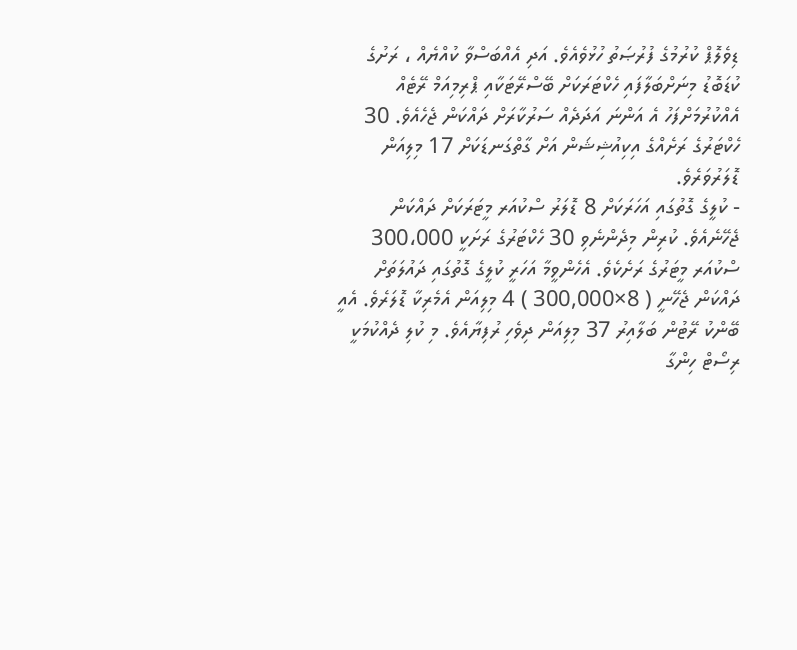ޑިވެލޮޕް ކުރުމުގެ ފުރުޞަތު ހުޅުވެއެވެ. އަދި އެއްބަސްވާ ކުއްޔެއް ، ރަށުގެ ކުޑަބޮޑު މިނަށްބަލާފައި ހެކްޓަރަކަށް ބޭސްރޭޓަކާއި ޕްރިމިއަމް ރޭޓެއް އެއްކުރުމަށްފަހު އެ އަންނަ އަދަދެއް ސަރުކާރަށް ދައްކަން ޖެހެއެވެ. 30 ހެކްޓަރުގެ ރަށެއްގެ އިކިއުޝިޝަން އަށް ގާތްގަނޑަކަށް 17 މިލިއަން ޑޮލަރުވަރެވެ.
- ކުލީގެ ގޮތުގައި އަހަރަކަށް 8 ޑޮލަރު ސްކުއަރ މީޓަރަކަށް ދައްކަން ޖެހޭނެއެވެ. ކުރިން މިދެންނެވި 30 ހެކްޓަރުގެ ރަށަކީ 300،000 ސްކުއަރ މީޓަރުގެ ރަށެކެވެ. އެހެންވީމާ އަހަރީ ކުލީގެ ގޮތުގައި ދައުލަތަށް ދައްކަން ޖެހޭނީ ( 8×300,000 ) 4 މިލިއަން އެމެރިކާ ޑޮލަރެވެ. އެއީ ބޭންކު ރޭޓުން ބަލާއިރު 37 މިލިއަން ދިވެހި ރުފިޔާއެވެ. މި ކުލި ދެއްކުމަކީ ރިސޯޓް ހިންގާ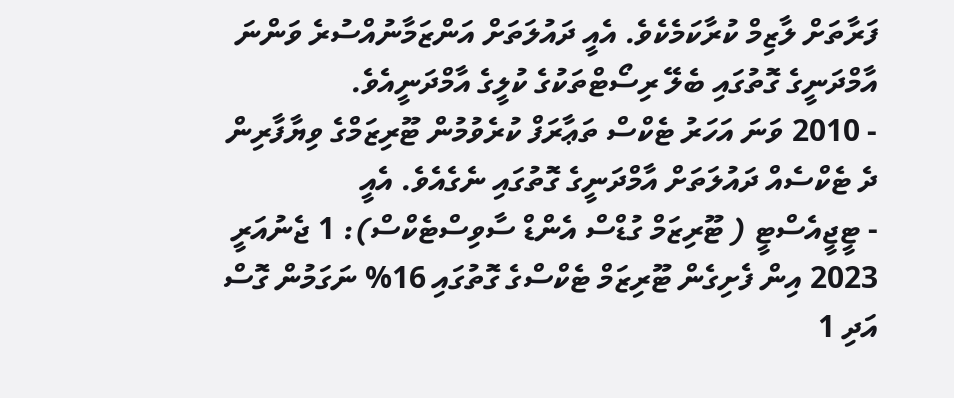ފަރާތަށް ލާޒިމް ކުރާކަމެކެވެ. އެއީ ދައުލަތަށް އަންޒަމާނުއްސުރެ ވަންނަ އާމްދަނީގެ ގޮތުގައި ބެލޭ ރިސޯޓްތަކުގެ ކުލީގެ އާމްދަނީއެވެ.
- 2010 ވަނަ އަހަރު ޓެކްސް ތަޢާރަފް ކުރެވުމުން ޓޫރިޒަމްގެ ވިޔާފާރިން ދެ ޓެކްސެއް ދައުލަތަށް އާމްދަނީގެ ގޮތުގައި ނެގެއެވެ. އެއީ
- ޓީޖީއެސްޓީ ( ޓޫރިޒަމް ގުޑްސް އެންޑް ސާވިސްޓެކްސް): 1 ޖެނުއަރީ 2023 އިން ފެށިގެން ޓޫރިޒަމް ޓެކްސްގެ ގޮތުގައި 16% ނަގަމުން ގޮސް އަދި 1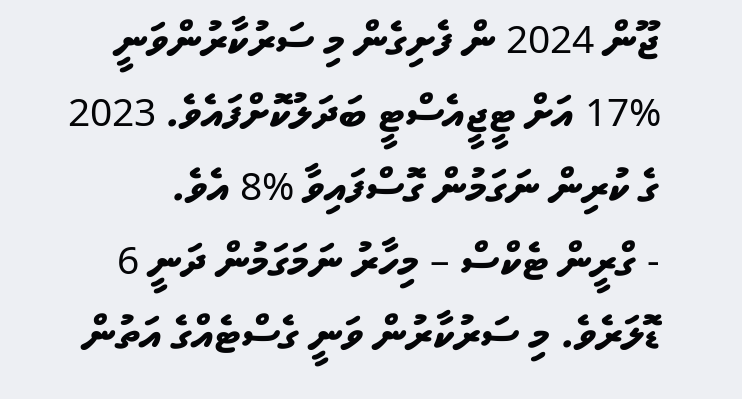ޖޫން 2024 ން ފެށިގެން މި ސަރުކާރުންވަނީ %17 އަށް ޓީޖީއެސްޓީ ބަދަލުކޮށްފައެވެ. 2023 ގެ ކުރިން ނަގަމުން ގޮސްފައިވާ %8 އެވެ.
- ގްރީން ޓެކްސް – މިހާރު ނަމަގަމުން ދަނީ 6 ޑޮލަރެވެ. މި ސަރުކާރުން ވަނީ ގެސްޓެއްގެ އަތުން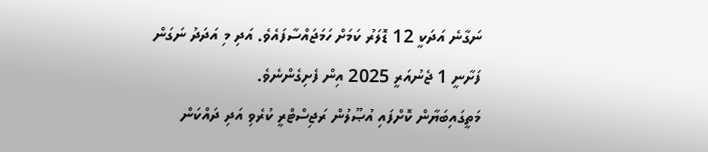ނަގާނެ އަދަކީ 12 ޑޮލަރު ކަމަށް ހަމަޖައްސާފައެވެ. އަދި މި އަދަދު ނަގަން ފަށާނީ 1 ޖެނުއަރީ 2025 އިން ފެށިގެންނެވެ.
މަތީގައިބަޔާން ކޮށްފައި އުޞޫލުން ރަޖިސްޓްރީ ކުރެވި އަދި ދައްކަން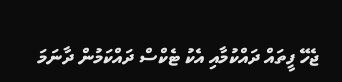ޖެހޭ ފީތައް ދައްކުމާއި އެކު ޓެކްސް ދައްކަމުން ދާނަމަ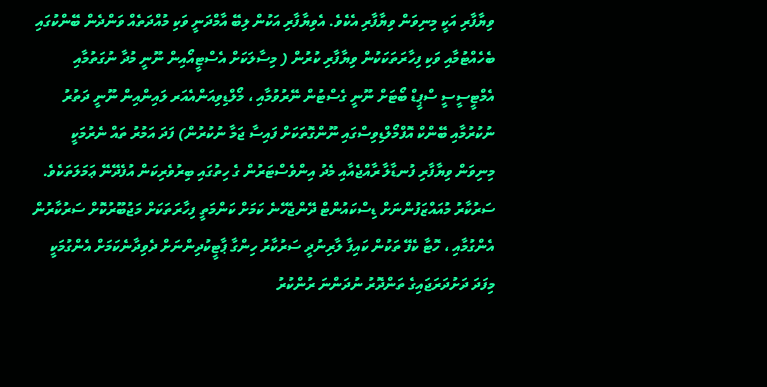ވިޔާފާރި އަކީ މިނިވަން ވިޔާފާރި އެކެވެ. އެވިޔާފާރި އަކުން ލިބޭ އާމްދަނީ ވަކި މުއްދަތެއް ވަންދެން ބޭންކުގައި ބެހެއްޓުމާއި ވަކި ފިހާރަތަކަކުން ވިޔާފާރި ކުރުން ( މިސާލަކަށް އެސްޓީއޯއިން ނޫނީ މުދާ ނުގަތުމާއި އެމްޓީސީސީ ސްޕީޑް ބޯޓަށް ނޫނީ ގެސްޓުން ނޭރުވުމާއި ، މޯލްޑިވިއަންއެއަރ ލައިންއިން ނޫނީ ދަތުރު ނުކުރުމާއި ބޭންކް އޮފްމޯލްޑިވިސްގައި ނޫންގޮތަކަށް ފައިސާ ޖަމާ ނުކުރުން) ފަދަ އަމުރު ތައް ނެރުމަކީ މިނިވަން ވިޔާފާރި ފުނޑާލާ ރާއްޖެއާއި މެދު އިންވެސްޓަރުން ގެ ހިތުގައި ބިރުވެރިކަން އުފެދޭނޭ ޢަމަލަތަކެވެ.
ސަރުކާރު މުއައްޒަފުންނަށް ޑިސްކައުންޓް ދޭންޖެހޭނެ ކަމަށް ކަންމަތީ ފިހާރަތަކަށް މަޖުބޫރުކޮށް ސަރުކާރުން އެންގުމާއި ، ހޮޓާ ކެފޭ ތަކުން ކައިފާ ލާރިނުދީ ސަރުކާރު ހިންގާ ޕާޓީކުދިންނަށް ދެވިދާނެކަމަށް އެންގުމަކީ މިފަދަ ދަށުދަރަޖައިގެ ތަންދޮރު ނުދަންނަ ރުންކުރު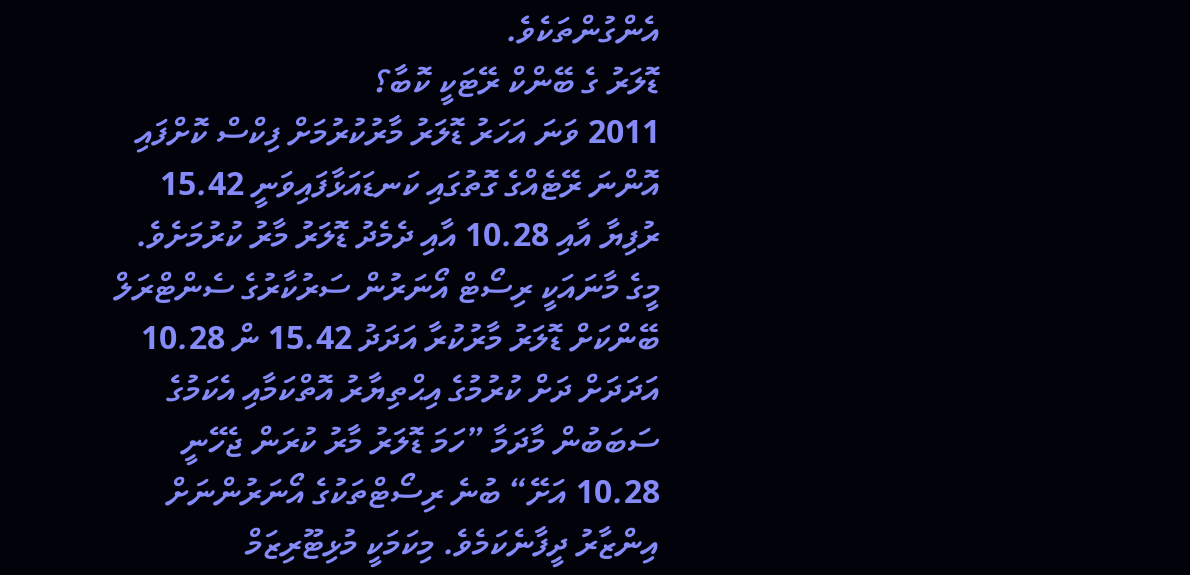އެންގުންތަކެވެ.
ޑޮލަރު ގެ ބޭންކް ރޭޓަކީ ކޮބާ؟
2011 ވަނަ އަހަރު ޑޮލަރު މާރުކުރުމަށް ފިކްސް ކޮށްފައި އޮންނަ ރޭޓެއްގެ ގޮތުގައި ކަނޑައަޅާފައިވަނީ 15.42 ރުފިޔާ އާއި 10.28 އާއި ދެމެދު ޑޮލަރު މާރު ކުރުމަށެވެ. މީގެ މާނައަކީ ރިސޯޓް އޯނަރުން ސަރުކާރުގެ ސެންޓްރަލް ބޭންކަށް ޑޮލަރު މާރުކުރާ އަދަދު 15.42 ން 10.28 އަދަދަށް ދަށް ކުރުމުގެ އިޙްތިޔާރު އޮތްކަމާއި އެކަމުގެ ސަބަބުން މާދަމާ ”ހަމަ ޑޮލަރު މާރު ކުރަން ޖެހޭނީ 10.28 އަށޭ“ ބުނެ ރިސޯޓްތަކުގެ އޯނަރުންނަށް އިންޒާރު ދީފާނެކަމެވެ. މިކަމަކީ މުޅިޓޫރިޒަމް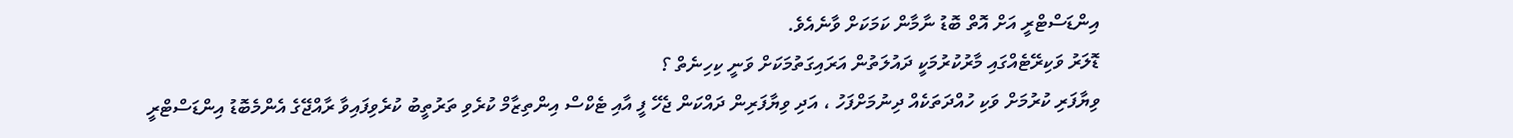އިންޑަސްޓްރީ އަށް އޮތް ބޮޑު ނާމާން ކަމަކަށް ވާނެއެވެ.
ޑޮލަރު ވަކިރޭޓެއްގައި މާރުކުރުމަކީ ދައުލަތުން އަރައިގަތުމަކަށް ވަނީ ކިހިނެތް ؟
ވިޔާފަރި ކުރުމަށް ވަކި ހުއްދަތަކެއް ދިނުމަށްފަހު ، އަދި ވިޔާފަރިން ދައްކަން ޖެހޭ ފީ އާއި ޓެކްސް އިންތިޒާމް ކުރެވި ތަރުތީބު ކުރެވިފައިވާ ރާއްޖޭގެ އެންމެބޮޑު އިންޑަސްޓްރީ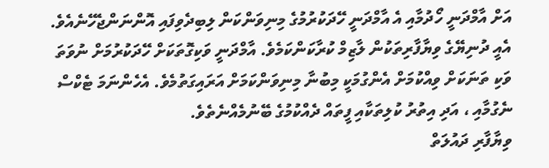އަށް އާމްދަނީ ހޯދުމާއި އެ އާމްދަނީ ހޭދަކުރުމުގެ މިނިވަންކަން ލިބިދެވިފައި އޮންނަންޖެހޭނެއެވެ. އެއީ ދުނިޔޭގެ ވިޔާފާރިތަކުން ލާޒިމް ކުރާކަންކަމެވެ. އާމްދަނީ ވަކިގޮތަކަށް ހޭދަކުރުމަށް ނުވަތަ ވަކި ތަނަކަށް ވިއްކުމަށް އެންގުމަކީ މިބުނާ މިނިވަންކަމަށް އަރައިގަތުމެވެ. އެހެންނަމަ ޓެކްސް ނެގުމާއި ، އަދި އިތުރު ކުލިތަކާއި ފީތައް ދެއްކުމުގެ ބޭނުމެއްނެތެވެ.
ވިޔާފާރި ދައުލަތް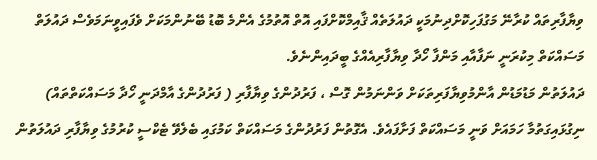ވިޔާފާރިތައް ކުރާނޭ މަގުފަހިކޮށްދިނުމަކީ ދައުލަތެއް ޤާއިމްކޮށްފައި އޮތް އޮތުމުގެ އެންމެ ބޮޑު ބޭނުންމަކަށް ވެފައިވީނަމަވެސް ދައުލަތް މަސައްކަތް މިކުރަނީ ނަފާއާއި މަންފާ ހޯދާ ވިޔާފާރިއެއްގެ ބީދައިންނެވެ.
ދައުލަތުން މަޑުމަޑުން އާންމުވިޔާފަރިތަކަށް ވަންނަމުން ގޮސް ، ފަރުދުންގެ ވިޔާފާރި ( ފަރުދުންގެ އާމްދަނީ ހޯދާ މަސައްކަތްތައް) ނިގުޅައިގަތުމާ ހަމައަށް ވަނީ މަސައްކަތް ފަށާފައެވެ. އެގޮތުން ފަރުދުންގެ މަސައްކަތް ކަމުގައި ބެލެވޭ ޓެކްސީ ކުރުމުގެ ވިޔާފާރި ދައުލަތުން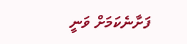ފަށާނެކަމަށް ވަނީ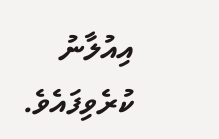އިއުލާނު ކުރެވިފައެވެ.